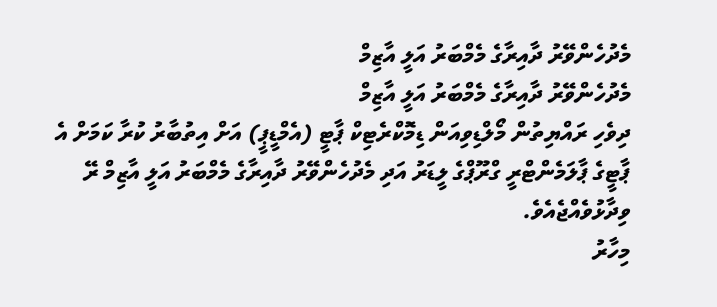މެދުހެންވޭރު ދާއިރާގެ މެމްބަރު އަލީ އާޒިމް
މެދުހެންވޭރު ދާއިރާގެ މެމްބަރު އަލީ އާޒިމް
ދިވެހި ރައްޔިތުން މޯލްޑިވިއަން ޑިމޮކްރެޓިކް ޕާޓީ (އެމްޑީޕީ) އަށް އިތުބާރު ކުރާ ކަމަށް އެ ޕާޓީގެ ޕާލަމެންޓްރީ ގްރޫޕްގެ ލީޑަރު އަދި މެދުހެންވޭރު ދާއިރާގެ މެމްބަރު އަލީ އާޒިމް ރޭ ވިދާޅުވެއްޖެއެވެ.
މިހާރު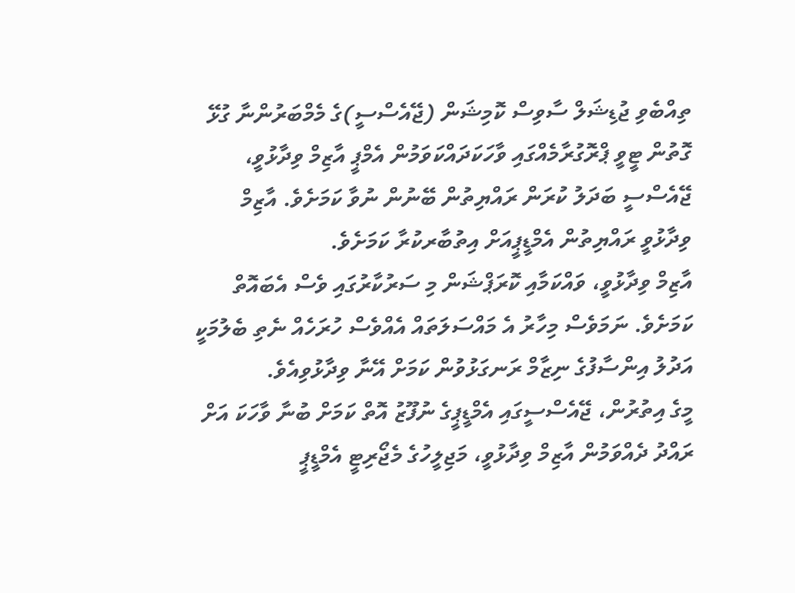ތިއްބެވި ޖުޑިޝަލް ސާވިސް ކޮމިޝަން (ޖޭއެސްސީ)ގެ މެމްބަރުންނާ ގުޅޭ ގޮތުން ޓީވީ ޕްރޮގުރާމެއްގައި ވާހަކަދައްކަވަމުން އެމްޕީ އާޒިމް ވިދާޅުވީ، ޖޭއެސްސީ ބަދަލު ކުރަން ރައްޔިތުން ބޭނުން ނުވާ ކަމަށެވެ. އާޒިމް ވިދާޅުވީ ރައްޔިތުން އެމްޑީޕީއަށް އިތުބާރކުރާ ކަމަށެވެ.
އާޒިމް ވިދާޅުވީ، ވައްކަމާއި ކޮރަޕްޝަން މި ސަރުކާރުގައި ވެސް އެބައޮތް ކަމަށެވެ. ނަމަވެސް މިހާރު އެ މައްސަލަތައް އެއްވެސް ހުރަހެއް ނެތި ބެލުމަކީ އަދުލު އިންސާފުގެ ނިޒާމް ރަނގަޅުވުން ކަމަށް އޭނާ ވިދާޅުވިއެވެ.
މީގެ އިތުރުން، ޖޭއެސްސީގައި އެމްޑީޕީގެ ނުފޫޒު އޮތް ކަމަށް ބުނާ ވާހަކަ އަށް ރައްދު ދެއްވަމުން އާޒިމް ވިދާޅުވީ، މަޖިލީހުގެ މެޖޯރިޓީ އެމްޑީޕީ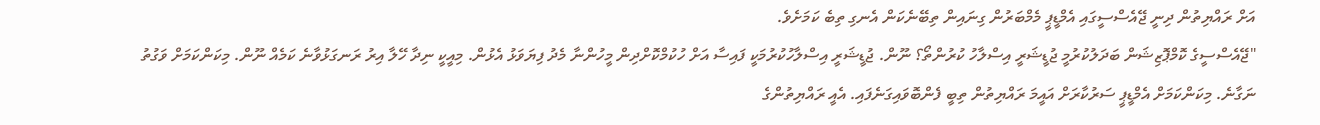އަށް ރައްޔިތުން ދިނީ ޖޭއެސްސީގައި އެމްޑީޕީ މެމްބަރުން ގިނައިން ތިބޭނެކަން އެނގި ތިބެ ކަމަށެވެ.
"ޖޭއެސްސީގެ ކޮމްޕޮޒިޝަން ބަދަލުކުރުމީ ޖުޑީޝަރީ އިސްލާހު ކުރުންތޯ؟ ނޫން. ޖުޑީޝަރީ އިސްލާހުކުރުމަކީ ފައިސާ އަށް ހުކުމްކޮށްދިން މީހުންނާ މެދު ފިޔަވަޅު އެޅުން. މިއީކީ ނިދާ ހޭލާ އިރު ރަނގަޅުވާނެ ކަމެއް ނޫން. މިކަންކަމަށް ވަގުތު ނަގާނެ. މިކަންކަމަށް އެމްޑީޕީ ސަރުކާރަށް އައީމަ ރައްޔިތުން ތިބީ ފެންބޮވައިގަނެފައި. އެއީ ރައްޔިތުންގެ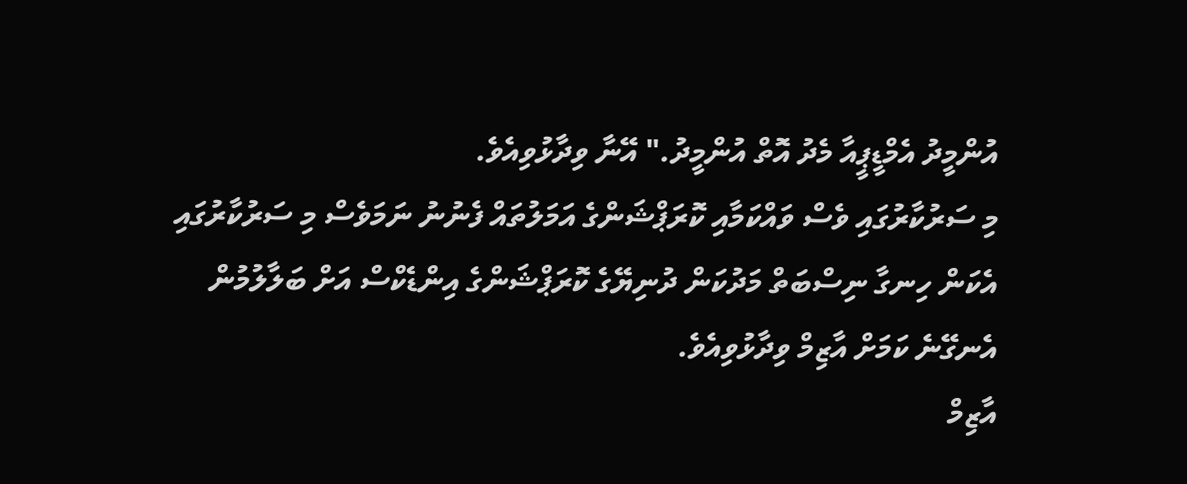އުންމީދު އެމްޑީޕީއާ މެދު އޮތް އުންމީދު." އޭނާ ވިދާޅުވިއެވެ.
މި ސަރުކާރުގައި ވެސް ވައްކަމާއި ކޮރަޕްޝަންގެ އަމަލުތައް ފެނުނު ނަމަވެސް މި ސަރުކާރުގައި އެކަން ހިނގާ ނިސްބަތް މަދުކަން ދުނިޔޭގެ ކޮރަޕްޝަންގެ އިންޑެކްސް އަށް ބަލާލުމުން އެނގޭނެ ކަމަށް އާޒިމް ވިދާޅުވިއެވެ.
އާޒިމް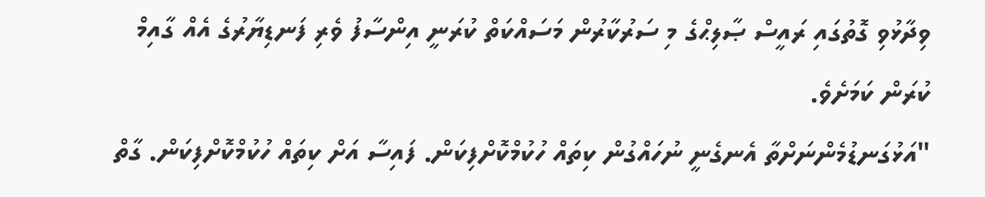ވިދާޅުވި ގޮތުގައި ރައީސް ޞާލިޙްގެ މި ސަރުކާރުން މަސައްކަތް ކުރަނީ އިންސާފު ވެރި ފަނޑިޔާރުގެ އެއް ގާއިމް ކުރަން ކަމަށެވެ.
"އަޅުގަނޑުމެންނަށްތާ އެނގެނީ ނުހައްގުން ކިތައް ހުކުމްކޮށްފިކަން. ފައިސާ އަށް ކިތައް ހުކުމްކޮށްފިކަން. ގާތް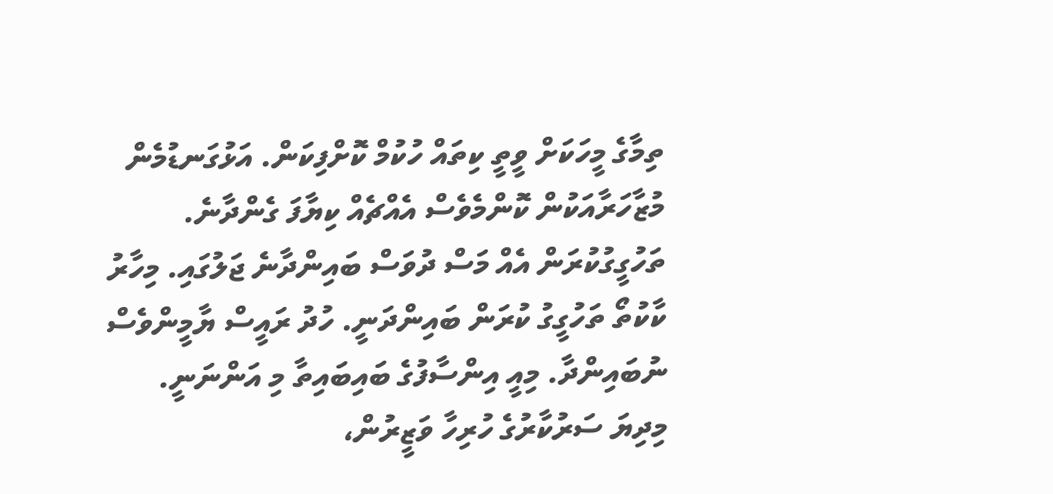ތިމާގެ މީހަކަށް ވީތީ ކިތައް ހުކުމް ކޮށްފިކަން. އަޅުގަނޑުމެން މުޒާހަރާއަކުން ކޮންމެވެސް އެއްޗެއް ކިޔާފަ ގެންދާނެ. ތަހުގީގުކުރަން އެއް މަސް ދުވަސް ބައިންދާނެ ޖަލުގައި. މިހާރު ކާކުތޯ ތަހުގީގު ކުރަން ބައިންދަނީ. ހުދު ރައީސް ޔާމީންވެސް ނުބައިންދާ. މިއީ އިންސާފުގެ ބައިބައިތާ މި އަންނަނީ. މިދިޔަ ސަރުކާރުގެ ހުރިހާ ވަޒީރުން،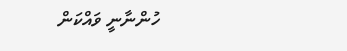ހުންނާނީ ވައްކަން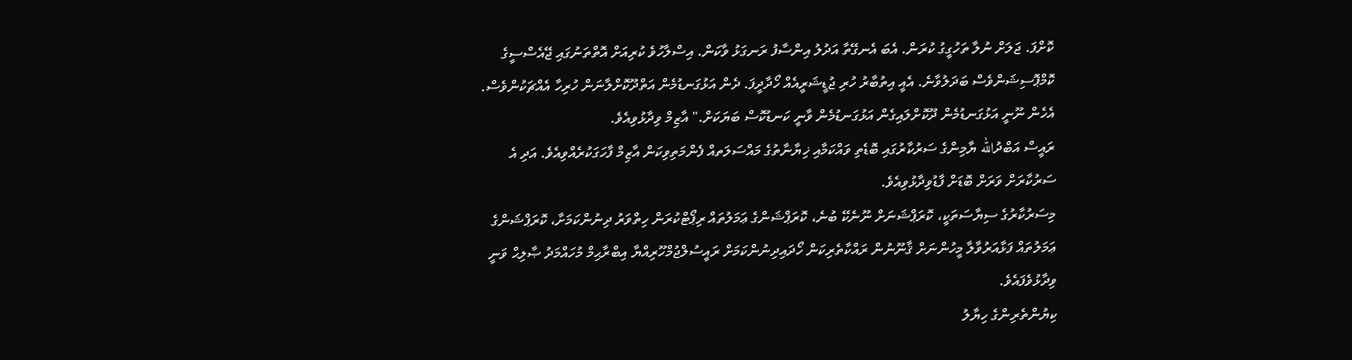ކޮށްފަ. ޖަލަށް ނުލާ ތަހުގީގު ކުރަން. އެބަ އެނގޭތާ އަދުލު އިންސާފު ރަނގަޅު ވާކަން. އިސްލާހުވެ ކުރިއަށް އޮތްތަނުގައި ޖޭއެސްސީގެ ކޮމްޕޮސިޝަންވެސް ބަދަލުވާނެ. އެއީ އިތުބާރު ހުރި ޖުޑީޝަރީއެއް ހޯދާދީފަ. ދެން އަޅުގަނޑުމެން އަތްދޫކޮށްލާނަން ހުރިހާ އެއްޗަކުންވެސް. އެހެން ނޫނީ އަޅުގަނޑުމެން ދޫކޮށްލައިގެން އަޅުގަނޑުމެން ވާނީ ކަނޑުކޮސް ބަޔަކަށް." އާޒިމް ވިދާޅުވިއެވެ.
ރައީސް އަބްދުالله ޔާމިންގެ ސަރުކާރުގައި ބޮޑެތި ވައްކަމާއި ޚިޔާނާތުގެ މައްސަލަތއް ފެންމަތިވިކަން އާޒިމް ފާހަގަކުރެއްވިއެވެ. އަދި އެ ސަރުކާރަށް ވަރަށް ބޮޑަށް ފާޑުވިދާޅުވިއެވެ.
މިސަރުކާރުގެ ސިޔާސަތަކީ، ކޮރަޕްޝަނަށް ނޫނެކޭ ބުނެ، ކޮރަޕްޝަންގެ ޢަމަލުތައް ރިޕޯޓްކުރަން ހިތްވަރު ދިނުންކަމަށާ، ކޮރަޕްޝަންގެ ޢަމަލުތައް ފަޅާއަރުވާލާ މީހުންނަށް ޤާނޫނުން ރައްކާތެރިކަން ހޯދައިދިނުންކަމަށް ރައީސުލްޖުމްހޫރިއްޔާ އިބްރާޙިމް މުހައްމަދު ޞާލިޙް ވަނީ ވިދާޅުވެފައެވެ.
ކިޔުންތެރިންގެ ހިޔާލު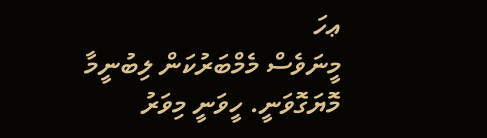ޢހަ
މީނަވެސް މެމްބަރުކަން ލިބުނީމާ މޮޔަގޮވަނީ. ހީވަނީ މިވަރު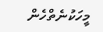މީހަކުނެތްހެން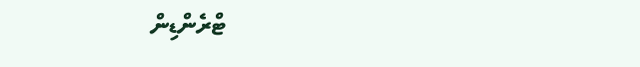ޓްރެންޑިން